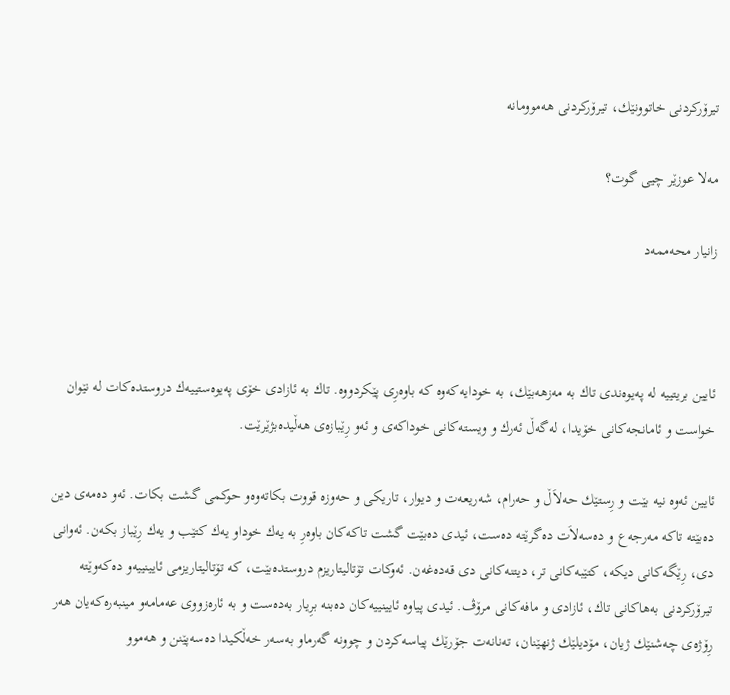تیرۆركردنى خاتوونێك، تیرۆركردنى هه‌موومانه‌

مه‌لا عوزێر چیى گوت؟

زانیار محه‌ممه‌د



ئایین بریتییه‌ له‌ په‌یوه‌ندى تاك به‌ مه‌زهه‌بێك، به‌ خودایه‌كه‌وه‌ كه‌ باوه‌رِى پێكردووه‌. تاك به‌ ئازادى خۆى په‌یوه‌ستییه‌ك دروستده‌كات له‌ نێوان خواست و ئامانجه‌كانى خۆیدا، له‌گه‌ڵ ئه‌رك و ویسته‌كانى خوداكه‌ى و ئه‌و رِێبازه‌ى هه‌ڵیده‌بژێرێت.

ئایین ئه‌وه‌ نیه‌ بێت و رِستێك حه‌لاَڵ و حه‌رام، شه‌ریعه‌ت و دیوار، تاریكى و حه‌وزه‌ قووت بكاته‌وه‌و حوكمى گشت بكات. ئه‌و ده‌مه‌ى دین ده‌بێته‌ تاكه‌ مه‌رجه‌ع و ده‌سه‌لاَت ده‌گرێته‌ ده‌ست، ئیدى ده‌بێت گشت تاكه‌كان باوه‌رِ به‌ یه‌ك خوداو یه‌ك كتێب و یه‌ك رِێباز بكه‌ن. ئه‌وانى دى، رِێگه‌كانى دیكه‌، كتێبه‌كانى تر، دیتنه‌كانى دى قه‌ده‌غه‌ن. ئه‌وكات تۆتالیتاریزم دروستده‌بێت، كه‌ تۆتالیتاریزمى ئایینییه‌و ده‌كه‌وێته‌ تیرۆركردنى به‌هاكانى تاك، ئازادى و مافه‌كانى مرۆڤ. ئیدى پیاوه‌ ئایینییه‌كان ده‌بنه‌ برِیار به‌ده‌ست و به‌ ئاره‌زووى عه‌مامه‌و مینبه‌ره‌كه‌یان هه‌ر رِۆژه‌ى چه‌شنێك ژیان، مۆدیلێك ژنهێنان، ته‌نانه‌ت جۆرێك پیاسه‌كردن و چوونه‌ گه‌رماو به‌سه‌ر خه‌ڵكیدا ده‌سه‌پێنن و هه‌موو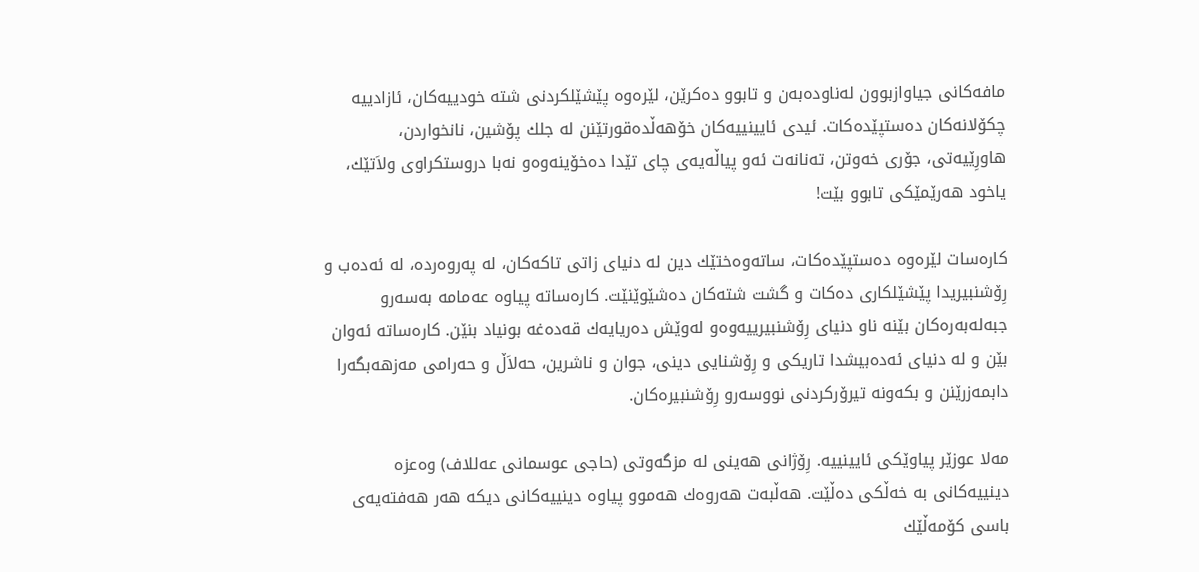مافه‌كانى جیاوازبوون له‌ناوده‌به‌ن و تابوو ده‌كرێن، لێره‌وه‌ پێشێلكردنى شته‌ خودییه‌كان، ئازادییه‌ چكۆلانه‌كان ده‌ستپێده‌كات. ئیدى ئایینییه‌كان خۆهه‌ڵده‌قورتێنن له‌ جلك پۆشین، نانخواردن، هاورِێیه‌تى، جۆرى خه‌وتن، ته‌نانه‌ت ئه‌و پیاڵه‌یه‌ى چاى تێدا ده‌خۆینه‌وه‌و نه‌با دروستكراوى ولاَتێك، یاخود هه‌رێمێكى تابوو بێت!

كاره‌سات لێره‌وه‌ ده‌ستپێده‌كات، ساته‌وه‌ختێك دین له‌ دنیاى زاتى تاكه‌كان، له‌ په‌روه‌رده‌، له‌ ئه‌ده‌ب و رِۆشنبیریدا پێشێلكارى ده‌كات و گشت شته‌كان ده‌شێوێنێت. كاره‌ساته‌ پیاوه‌ عه‌مامه‌ به‌سه‌رو جبه‌له‌به‌ره‌كان بێنه‌ ناو دنیاى رِۆشنبیرییه‌وه‌و له‌وێش ده‌ریایه‌ك قه‌ده‌غه‌ بونیاد بنێن. كاره‌ساته‌ ئه‌وان بێن و له‌ دنیاى ئه‌ده‌بیشدا تاریكى و رِۆشنایى دینى، جوان و ناشرین، حه‌لاَڵ و حه‌رامى مه‌زهه‌بگه‌را دابمه‌زرێنن و بكه‌ونه‌ تیرۆركردنى نووسه‌رو رِۆشنبیره‌كان.

مه‌لا عوزێر پیاوێكى ئایینییه‌. رِۆژانى هه‌ینى له‌ مزگه‌وتى (حاجى عوسمانى عه‌للاف) وه‌عزه‌ دینییه‌كانى به‌ خه‌ڵكى ده‌ڵێت. هه‌ڵبه‌ت هه‌روه‌ك هه‌موو پیاوه‌ دینییه‌كانى دیكه‌ هه‌ر هه‌فته‌یه‌ى باسى كۆمه‌ڵێك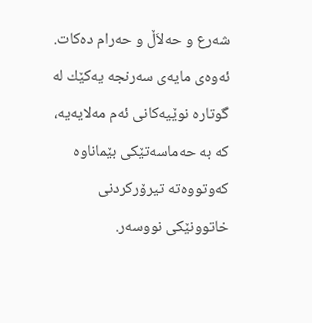شه‌رع و حه‌لاَڵ و حه‌رام ده‌كات. ئه‌وه‌ى مایه‌ى سه‌رنجه‌ یه‌كێك له‌ گوتاره‌ نوێیه‌كانى ئه‌م مه‌لایه‌یه‌، كه‌ به‌ حه‌ماسه‌تێكى بێماناوه‌ كه‌وتووه‌ته‌ تیرۆركردنى خاتوونێكى نووسه‌ر.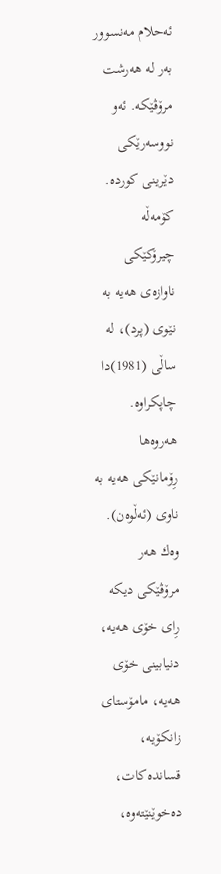ئه‌حلام مه‌نسوور به‌ر له‌ هه‌رشت مرۆڤێكه‌. ئه‌و نووسه‌رێكى دێرینى كورده‌. كۆمه‌ڵه‌ چیرۆكێكى ناوازه‌ى هه‌یه‌ به‌ نێوى (پرد)، له‌ ساڵى (1981)دا چاپكراوه‌. هه‌روه‌ها رِۆمانێكى هه‌یه‌ به‌ ناوى (ئه‌ڵوه‌ن). وه‌ك هه‌ر مرۆڤێكى دیكه‌ رِاى خۆى هه‌یه‌، دنیابینى خۆى هه‌یه‌، مامۆستاى زانكۆیه‌، قسانده‌كات، ده‌خوێنێته‌وه‌،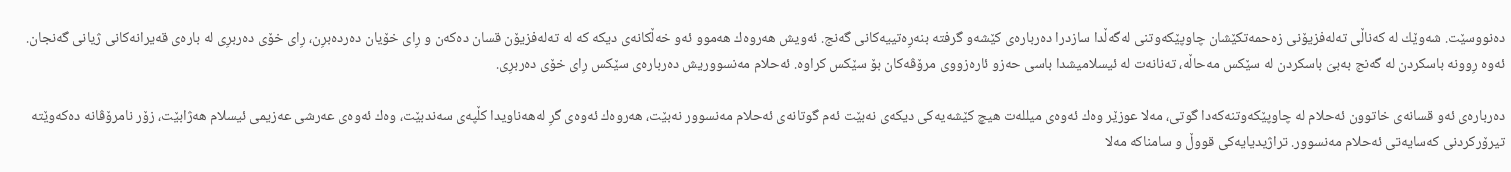ده‌نووسێت. شه‌وێك له‌ كه‌ناڵى ته‌له‌فزیۆنى زه‌حمه‌تكێشان چاوپێكه‌وتنى له‌گه‌ڵدا سازدرا ده‌رباره‌ى كێشه‌و گرفته‌ بنه‌رِه‌تییه‌كانى گه‌نج. ئه‌ویش هه‌روه‌ك هه‌موو ئه‌و خه‌ڵكانه‌ى دیكه‌ كه‌ له‌ ته‌له‌فزیۆن قسان ده‌كه‌ن و رِاى خۆیان ده‌رده‌برِن، رِاى خۆى ده‌ربرِى له‌ باره‌ى قه‌یرانه‌كانى ژیانى گه‌نجان. ئه‌وه‌ رِوونه‌ باسكردن له‌ گه‌نج به‌بىَ باسكردن له‌ سێكس مه‌حاڵه‌، ته‌نانه‌ت له‌ ئیسلامیشدا باسى حه‌زو ئاره‌زووى مرۆڤه‌كان بۆ سێكس كراوه‌. ئه‌حلام مه‌نسووریش ده‌رباره‌ى سێكس رِاى خۆى ده‌ربرِى.

ده‌رباره‌ى ئه‌و قسانه‌ى خاتوون ئه‌حلام له‌ چاوپێكه‌وتنه‌كه‌دا گوتى، مه‌لا عوزێر وه‌ك ئه‌وه‌ى میلله‌ت هیچ كێشه‌یه‌كى دیكه‌ى نه‌بێت ئه‌م گوتانه‌ى ئه‌حلام مه‌نسوور نه‌بێت، هه‌روه‌ك ئه‌وه‌ى گرِ له‌هه‌ناویدا كڵپه‌ى سه‌ندبێت، وه‌ك ئه‌وه‌ى عه‌رشى عه‌زیمى ئیسلام هه‌ژابێت، زۆر نامرۆڤانه‌ ده‌كه‌وێته‌ تیرۆركردنى كه‌سایه‌تى ئه‌حلام مه‌نسوور. تراژیدیایه‌كى قووڵ و سامناكه‌ مه‌لا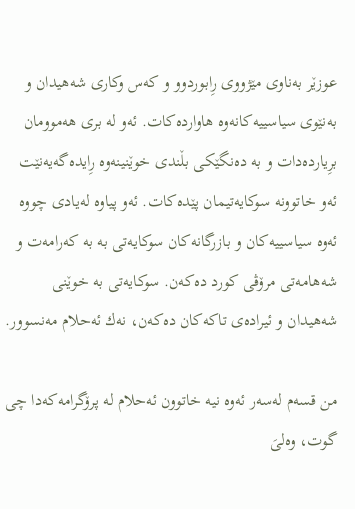عوزێر به‌ناوى مێژووى رِابوردوو و كه‌س وكارى شه‌هیدان و به‌نێوى سیاسییه‌كانه‌وه‌ هاوارده‌كات. ئه‌و له‌ برى هه‌موومان برِیارده‌دات و به‌ ده‌نگێكى بڵندى خوێنینه‌وه‌ رِایده‌گه‌یه‌نێت ئه‌و خاتوونه‌ سوكایه‌تیمان پێده‌كات. ئه‌و پیاوه‌ له‌یادى چووه‌ ئه‌وه‌ سیاسییه‌كان و بازرگانه‌كان سوكایه‌تى به‌ به‌ كه‌رامه‌ت و شه‌هامه‌تى مرۆڤى كورد ده‌كه‌ن. سوكایه‌تى به‌ خوێنى شه‌هیدان و ئیراده‌ى تاكه‌كان ده‌كه‌ن، نه‌ك ئه‌حلام مه‌نسوور.

من قسه‌م له‌سه‌ر ئه‌وه‌ نیه‌ خاتوون ئه‌حلام له‌ پرۆگرامه‌كه‌دا چى گوت، وه‌لىَ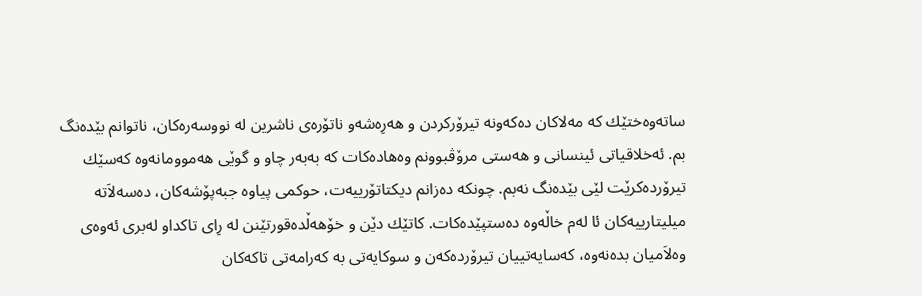ساته‌وه‌ختێك كه‌ مه‌لاكان ده‌كه‌ونه‌ تیرۆركردن و هه‌رِه‌شه‌و ناتۆره‌ى ناشرین له‌ نووسه‌ره‌كان، ناتوانم بێده‌نگ بم. ئه‌خلاقیاتى ئینسانى و هه‌ستى مرۆڤبوونم وه‌هاده‌كات كه‌ به‌به‌ر چاو و گوێى هه‌موومانه‌وه‌ كه‌سێك تیرۆرده‌كرێت لێى بێده‌نگ نه‌بم. چونكه‌ ده‌زانم دیكتاتۆرییه‌ت، حوكمى پیاوه‌ جبه‌پۆشه‌كان، ده‌سه‌لاَته‌ میلیتارییه‌كان ئا له‌م خاڵه‌وه‌ ده‌ستپێده‌كات. كاتێك دێن و خۆهه‌ڵده‌قورتێنن له‌ رِاى تاكداو له‌برى ئه‌وه‌ى وه‌لاَمیان بده‌نه‌وه‌، كه‌سایه‌تییان تیرۆرده‌كه‌ن و سوكایه‌تى به‌ كه‌رامه‌تى تاكه‌كان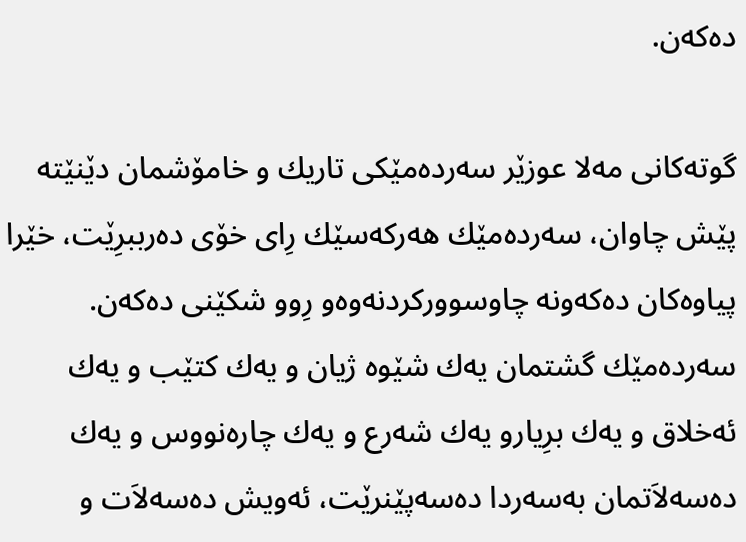ده‌كه‌ن.

گوته‌كانى مه‌لا عوزێر سه‌رده‌مێكى تاریك و خامۆشمان دێنێته‌ پێش چاوان، سه‌رده‌مێك هه‌ركه‌سێك رِاى خۆى ده‌رببرِێت، خێرا پیاوه‌كان ده‌كه‌ونه‌ چاوسووركردنه‌وه‌و رِوو شكێنى ده‌كه‌ن. سه‌رده‌مێك گشتمان یه‌ك شێوه‌ ژیان و یه‌ك كتێب و یه‌ك ئه‌خلاق و یه‌ك برِیارو یه‌ك شه‌رع و یه‌ك چاره‌نووس و یه‌ك ده‌سه‌لاَتمان به‌سه‌ردا ده‌سه‌پێنرێت، ئه‌ویش ده‌سه‌لاَت و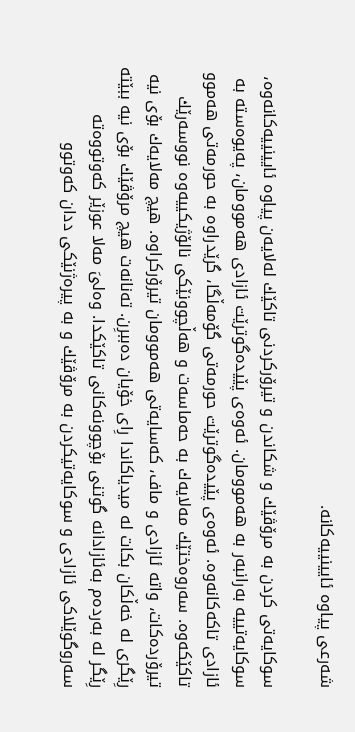شه‌رعى پیاوه‌ ئایینییه‌كانه‌.

سوكایه‌تى كردن به‌ مرۆڤێك و شكاندن و تیرۆركردنى تاكێك له‌لایه‌ن پیاوه‌ ئایینییه‌كانه‌وه‌، سوكایه‌تییه‌ به‌رانبه‌ر به‌ هه‌موومان. ئه‌وه‌ى پێیده‌گوترێت ئازادى هه‌موومان، په‌یوه‌سته‌ به‌ ئازادى تاكه‌كانه‌وه‌. ئه‌وه‌ى پێیده‌گوترێت حورمه‌تى گۆمه‌ڵگا، گرێدراوه‌ به‌ حورمه‌تى هه‌موو تاكێكه‌وه‌. سه‌روه‌ختێك مه‌لایه‌ك به‌ حه‌ماسه‌ت و هه‌ڵچوونێكى نالۆژیكییه‌وه‌ نووسه‌رێك تیرۆرده‌كات، واته‌ ئازادى و ماف، كه‌سایه‌تى هه‌موومان تیرۆركراوه‌. هیچ مه‌لایه‌ك بۆى نیه‌ رِێگرى له‌ خه‌ڵكان بكات له‌ میدیاكاندا رِاى خۆیان ده‌ببرِن. ته‌نانه‌ت هیچ مرۆڤێك بۆى نیه‌ ببێته‌ رِێگر له‌ به‌رده‌م به‌ئازادانه‌ گوتنى بۆچوونه‌كانى تاكێكدا. وه‌لىَ مه‌لا عوزێر كه‌وتووه‌ته‌ سه‌روگوێلاكى ئازادى و سوكایه‌تیكردن به‌ مرۆڤێك و به‌ پیره‌ژنێكى ددان كه‌وتوو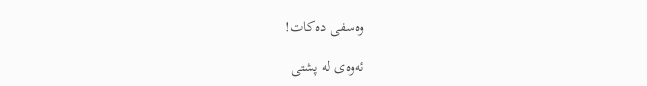وه‌سفى ده‌كات!

ئه‌وه‌ى له‌ پشتى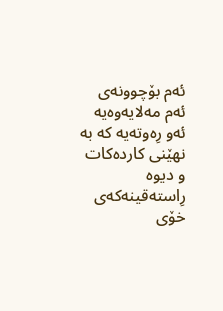ئه‌م بۆچوونه‌ى ئه‌م مه‌لایه‌وه‌یه‌ ئه‌و رِه‌وته‌یه‌ كه‌ به‌ نهێنى كارده‌كات و دیوه‌ رِاسته‌قینه‌كه‌ى خۆى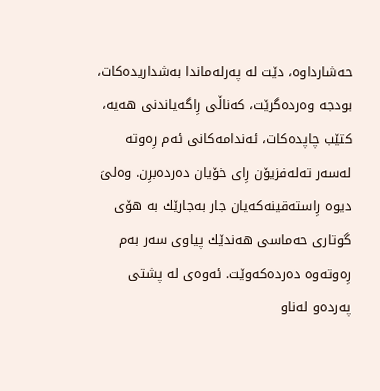حه‌شارداوه‌، دێت له‌ په‌رله‌ماندا به‌شداریده‌كات، بودجه‌ وه‌رده‌گرێت، كه‌ناڵى رِاگه‌یاندنى هه‌یه‌، كتێب چاپده‌كات، ئه‌ندامه‌كانى ئه‌م رِه‌وته‌ له‌سه‌ر ته‌له‌فزیۆن رِاى خۆیان ده‌رده‌برِن. وه‌لىَ دیوه‌ رِاسته‌قینه‌كه‌یان جار به‌جارێك به‌ هۆى گوتارى حه‌ماسى هه‌ندێك پیاوى سه‌ر به‌م رِه‌وته‌وه‌ ده‌رده‌كه‌وێت. ئه‌وه‌ى له‌ پشتى په‌رده‌و له‌ناو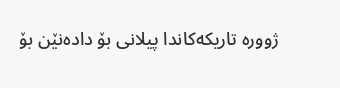ژووره‌ تاریكه‌كاندا پیلانى بۆ داده‌نێن بۆ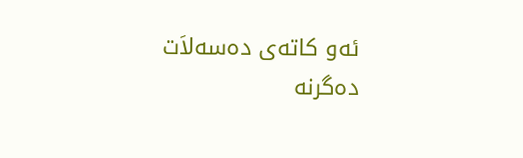ئه‌و كاته‌ى ده‌سه‌لاَت ده‌گرنه‌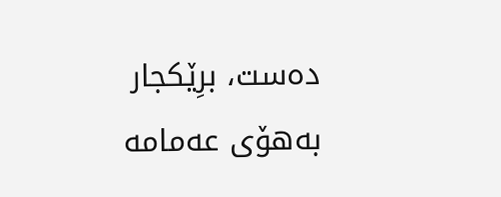ده‌ست، برِێكجار به‌هۆى عه‌مامه‌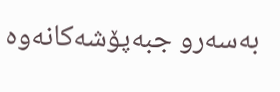به‌سه‌رو جبه‌پۆشه‌كانه‌وه‌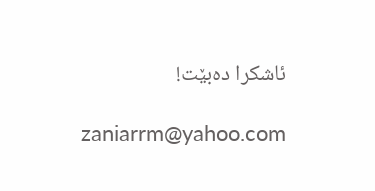ئاشكرا ده‌بێت!

zaniarrm@yahoo.com